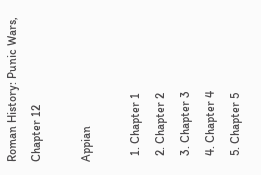Roman History: Punic Wars, Chapter 12

Appian

  1. Chapter 1
  2. Chapter 2
  3. Chapter 3
  4. Chapter 4
  5. Chapter 5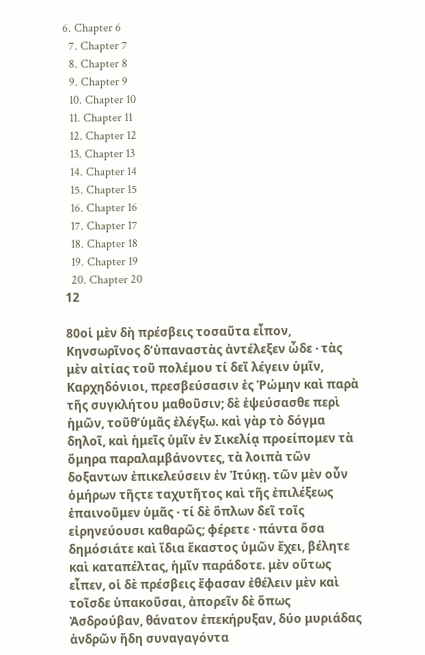6. Chapter 6
  7. Chapter 7
  8. Chapter 8
  9. Chapter 9
  10. Chapter 10
  11. Chapter 11
  12. Chapter 12
  13. Chapter 13
  14. Chapter 14
  15. Chapter 15
  16. Chapter 16
  17. Chapter 17
  18. Chapter 18
  19. Chapter 19
  20. Chapter 20
12

80οἱ μὲν δὴ πρέσβεις τοσαῦτα εἶπον, Κηνσωρῖνος δ’ὑπαναστὰς ἀντέλεξεν ὧδε · τὰς μὲν αἰτίας τοῦ πολέμου τί δεῖ λέγειν ὑμῖν, Καρχηδόνιοι, πρεσβεύσασιν ἐς Ῥώμην καὶ παρὰ τῆς συγκλήτου μαθοῦσιν; δὲ ἐψεύσασθε περὶ ἡμῶν, τοῦθ’ὑμᾶς ἐλέγξω. καὶ γὰρ τὸ δόγμα δηλοῖ, καὶ ἡμεῖς ὑμῖν ἐν Σικελίᾳ προείπομεν τὰ ὅμηρα παραλαμβάνοντες, τὰ λοιπὰ τῶν δοξαντων ἐπικελεύσειν ἐν Ἰτύκῃ. τῶν μὲν οὖν ὁμήρων τῆςτε ταχυτῆτος καὶ τῆς ἐπιλέξεως ἐπαινοῦμεν ὑμᾶς · τί δὲ ὅπλων δεῖ τοῖς εἰρηνεύουσι καθαρῶς; φέρετε · πάντα ὅσα δημόσιάτε καὶ ἴδια ἕκαστος ὑμῶν ἔχει, βέλητε καὶ καταπέλτας, ἡμῖν παράδοτε. μὲν οὕτως εἶπεν, οἱ δὲ πρέσβεις ἔφασαν ἐθέλειν μὲν καὶ τοῖσδε ὑπακοῦσαι, ἀπορεῖν δὲ ὅπως Ἀσδρούβαν, θάνατον ἐπεκήρυξαν, δύο μυριάδας ἀνδρῶν ἤδη συναγαγόντα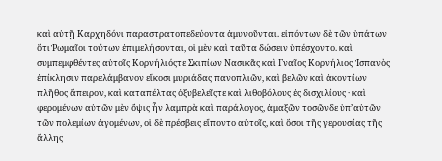καὶ αὐτῇ Καρχηδόνι παραστρατοπεδεύοντα ἀμυνοῦνται. εἰπόντων δὲ τῶν ὑπάτων ὅτι Ῥωμαῖοι τούτων ἐπιμελήσονται, οἱ μὲν καὶ ταῦτα δώσειν ὑπέσχοντο. καὶ συμπεμφθέντες αὐτοῖς Κορνήλιόςτε Σκιπίων Νασικᾶς καὶ Γναῖος Κορνήλιος Ἱσπανὸς ἐπίκλησιν παρελάμβανον εἴκοσι μυριάδας πανοπλιῶν, καὶ βελῶν καὶ ἀκοντίων πλῆθος ἄπειρον, καὶ καταπέλτας ὀξυβελεῖςτε καὶ λιθοβόλους ἐς δισχιλίους · καὶ φερομένων αὐτῶν μὲν ὄψις ἦν λαμπρὰ καὶ παράλογος, ἀμαξῶν τοσῶνδε ὑπ’αὐτῶν τῶν πολεμίων ἀγομένων, οἱ δὲ πρέσβεις εἵποντο αὐτοῖς, καὶ ὅσοι τῆς γερουσίας τῆς ἄλλης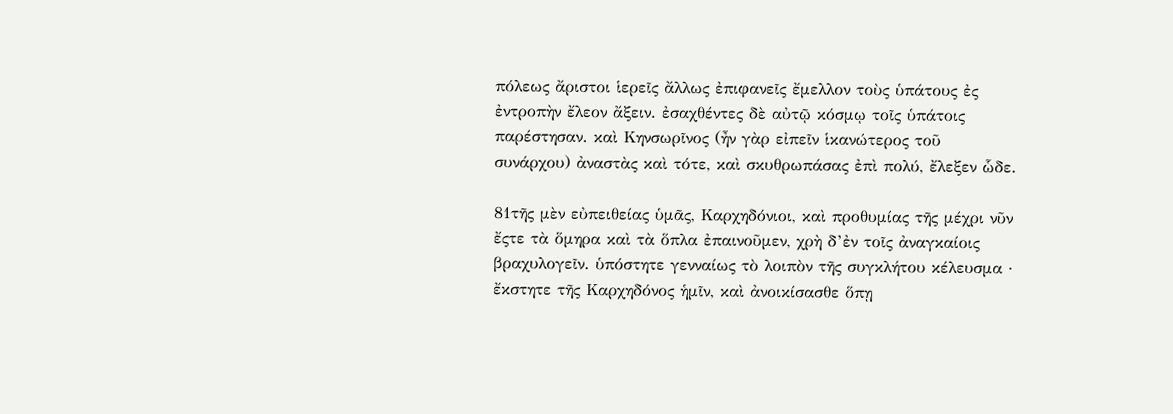πόλεως ἄριστοι ἱερεῖς ἄλλως ἐπιφανεῖς ἔμελλον τοὺς ὑπάτους ἐς ἐντροπὴν ἔλεον ἄξειν. ἐσαχθέντες δὲ αὐτῷ κόσμῳ τοῖς ὑπάτοις παρέστησαν. καὶ Κηνσωρῖνος (ἦν γὰρ εἰπεῖν ἱκανώτερος τοῦ συνάρχου) ἀναστὰς καὶ τότε, καὶ σκυθρωπάσας ἐπὶ πολύ, ἔλεξεν ὧδε.

81τῆς μὲν εὐπειθείας ὑμᾶς, Καρχηδόνιοι, καὶ προθυμίας τῆς μέχρι νῦν ἔςτε τὰ ὅμηρα καὶ τὰ ὅπλα ἐπαινοῦμεν, χρὴ δ’ἐν τοῖς ἀναγκαίοις βραχυλογεῖν. ὑπόστητε γενναίως τὸ λοιπὸν τῆς συγκλήτου κέλευσμα · ἔκστητε τῆς Καρχηδόνος ἡμῖν, καὶ ἀνοικίσασθε ὅπῃ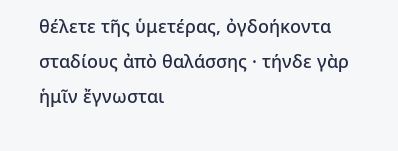θέλετε τῆς ὑμετέρας, ὀγδοήκοντα σταδίους ἀπὸ θαλάσσης · τήνδε γὰρ ἡμῖν ἔγνωσται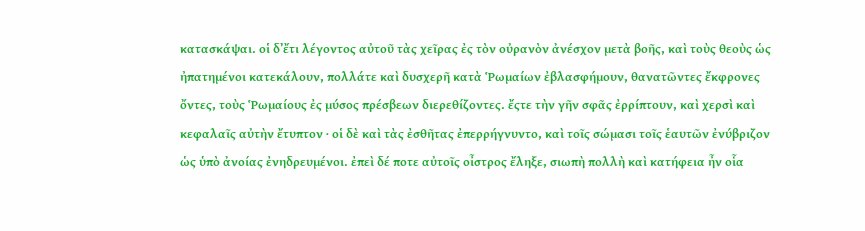κατασκάψαι. οἱ δ’ἔτι λέγοντος αὐτοῦ τὰς χεῖρας ἐς τὸν οὐρανὸν ἀνέσχον μετὰ βοῆς, καὶ τοὺς θεοὺς ὡς ἠπατημένοι κατεκάλουν, πολλάτε καὶ δυσχερῆ κατὰ Ῥωμαίων ἐβλασφήμουν, θανατῶντες ἔκφρονες ὄντες, τοὺς Ῥωμαίους ἐς μύσος πρέσβεων διερεθίζοντες. ἔςτε τὴν γῆν σφᾶς ἐρρίπτουν, καὶ χερσὶ καὶ κεφαλαῖς αὐτὴν ἔτυπτον · οἱ δὲ καὶ τὰς ἐσθῆτας ἐπερρήγνυντο, καὶ τοῖς σώμασι τοῖς ἑαυτῶν ἐνύβριζον ὡς ὑπὸ ἀνοίας ἐνηδρευμένοι. ἐπεὶ δέ ποτε αὐτοῖς οἶστρος ἔληξε, σιωπὴ πολλὴ καὶ κατήφεια ἦν οἷα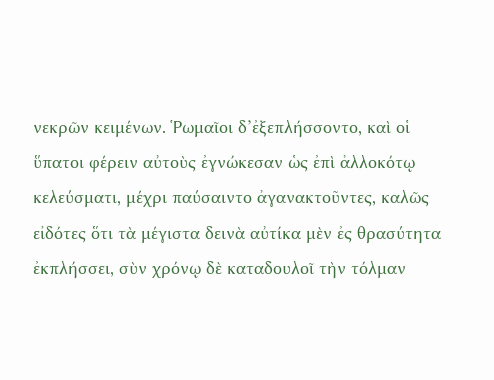νεκρῶν κειμένων. Ῥωμαῖοι δ’ἐξεπλήσσοντο, καὶ οἱ ὕπατοι φέρειν αὐτοὺς ἐγνώκεσαν ὡς ἐπὶ ἀλλοκότῳ κελεύσματι, μέχρι παύσαιντο ἀγανακτοῦντες, καλῶς εἰδότες ὅτι τὰ μέγιστα δεινὰ αὐτίκα μὲν ἐς θρασύτητα ἐκπλήσσει, σὺν χρόνῳ δὲ καταδουλοῖ τὴν τόλμαν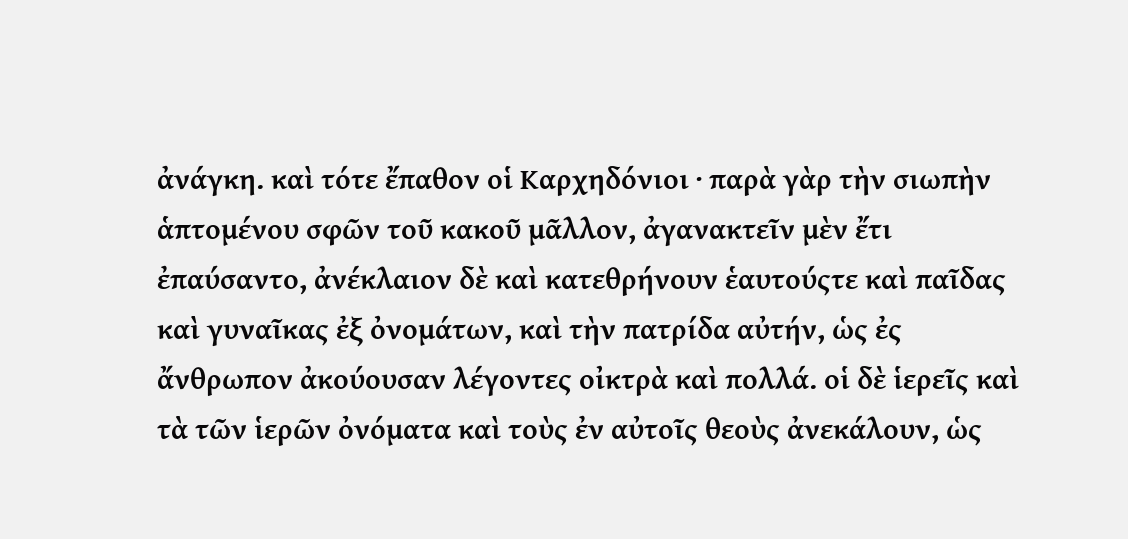ἀνάγκη. καὶ τότε ἔπαθον οἱ Καρχηδόνιοι · παρὰ γὰρ τὴν σιωπὴν ἁπτομένου σφῶν τοῦ κακοῦ μᾶλλον, ἀγανακτεῖν μὲν ἔτι ἐπαύσαντο, ἀνέκλαιον δὲ καὶ κατεθρήνουν ἑαυτούςτε καὶ παῖδας καὶ γυναῖκας ἐξ ὀνομάτων, καὶ τὴν πατρίδα αὐτήν, ὡς ἐς ἄνθρωπον ἀκούουσαν λέγοντες οἰκτρὰ καὶ πολλά. οἱ δὲ ἱερεῖς καὶ τὰ τῶν ἱερῶν ὀνόματα καὶ τοὺς ἐν αὐτοῖς θεοὺς ἀνεκάλουν, ὡς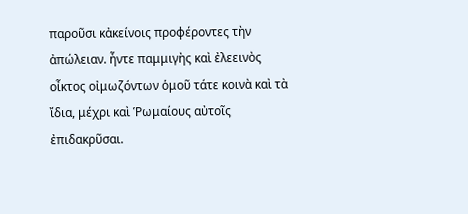παροῦσι κἀκείνοις προφέροντες τὴν ἀπώλειαν. ἦντε παμμιγὴς καὶ ἐλεεινὸς οἶκτος οἰμωζόντων ὁμοῦ τάτε κοινὰ καὶ τὰ ἴδια, μέχρι καὶ Ῥωμαίους αὐτοῖς ἐπιδακρῦσαι.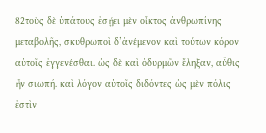82τοὺς δὲ ὑπάτους ἐσῄει μὲν οἶκτος ἀνθρωπίνης μεταβολῆς, σκυθρωποὶ δ’ἀνέμενον καὶ τούτων κόρον αὐτοῖς ἐγγενέσθαι. ὡς δὲ καὶ ὀδυρμῶν ἔληξαν, αὖθις ἦν σιωπή. καὶ λόγον αὑτοῖς διδόντες ὡς μὲν πόλις ἐστὶν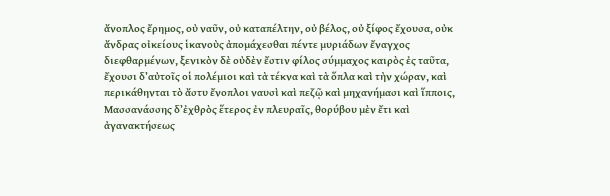ἄνοπλος ἔρημος, οὐ ναῦν, οὐ καταπέλτην, οὐ βέλος, οὐ ξίφος ἔχουσα, οὐκ ἄνδρας οἰκείους ἱκανοὺς ἀπομάχεσθαι πέντε μυριάδων ἔναγχος διεφθαρμένων, ξενικὸν δὲ οὐδὲν ἔστιν φίλος σύμμαχος καιρὸς ἐς ταῦτα, ἔχουσι δ’αὐτοῖς οἱ πολέμιοι καὶ τὰ τέκνα καὶ τὰ ὅπλα καὶ τὴν χώραν, καὶ περικάθηνται τὸ ἄστυ ἔνοπλοι ναυσὶ καὶ πεζῷ καὶ μηχανήμασι καὶ ἵπποις, Μασσανάσσης δ’ἐχθρὸς ἕτερος ἐν πλευραῖς, θορύβου μὲν ἔτι καὶ ἀγανακτήσεως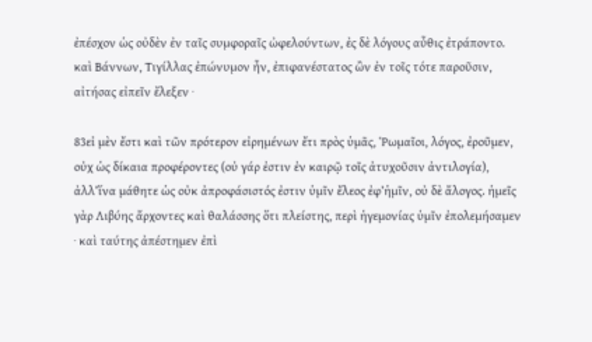ἐπέσχον ὡς οὐδὲν ἐν ταῖς συμφοραῖς ὠφελούντων, ἐς δὲ λόγους αὖθις ἐτράποντο. καὶ Βάννων, Τιγίλλας ἐπώνυμον ἦν, ἐπιφανέστατος ὢν ἐν τοῖς τότε παροῦσιν, αἰτήσας εἰπεῖν ἔλεξεν ·

83εἰ μὲν ἔστι καὶ τῶν πρότερον εἰρημένων ἔτι πρὸς ὑμᾶς, Ῥωμαῖοι, λόγος, ἐροῦμεν, οὐχ ὡς δίκαια προφέροντες (οὐ γάρ ἐστιν ἐν καιρῷ τοῖς ἀτυχοῦσιν ἀντιλογία), ἀλλ’ἵνα μάθητε ὡς οὐκ ἀπροφάσιστός ἐστιν ὑμῖν ἔλεος ἐφ’ἡμῖν, οὐ δὲ ἄλογος. ἡμεῖς γὰρ Λιβύης ἄρχοντες καὶ θαλάσσης ὅτι πλείστης, περὶ ἡγεμονίας ὑμῖν ἐπολεμήσαμεν · καὶ ταύτης ἀπέστημεν ἐπὶ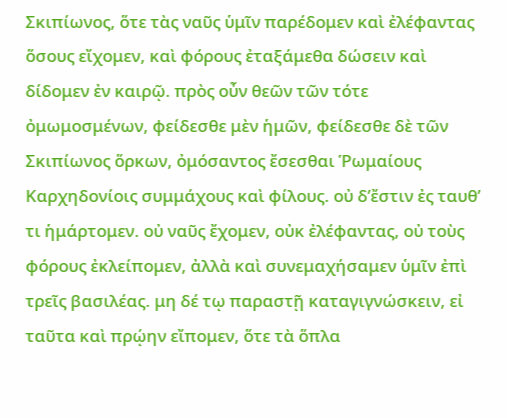Σκιπίωνος, ὅτε τὰς ναῦς ὑμῖν παρέδομεν καὶ ἐλέφαντας ὅσους εἴχομεν, καὶ φόρους ἐταξάμεθα δώσειν καὶ δίδομεν ἐν καιρῷ. πρὸς οὖν θεῶν τῶν τότε ὀμωμοσμένων, φείδεσθε μὲν ἡμῶν, φείδεσθε δὲ τῶν Σκιπίωνος ὅρκων, ὀμόσαντος ἔσεσθαι Ῥωμαίους Καρχηδονίοις συμμάχους καὶ φίλους. οὐ δ’ἔστιν ἐς ταυθ’ τι ἡμάρτομεν. οὐ ναῦς ἔχομεν, οὐκ ἐλέφαντας, οὐ τοὺς φόρους ἐκλείπομεν, ἀλλὰ καὶ συνεμαχήσαμεν ὑμῖν ἐπὶ τρεῖς βασιλέας. μη δέ τῳ παραστῇ καταγιγνώσκειν, εἰ ταῦτα καὶ πρῴην εἴπομεν, ὅτε τὰ ὅπλα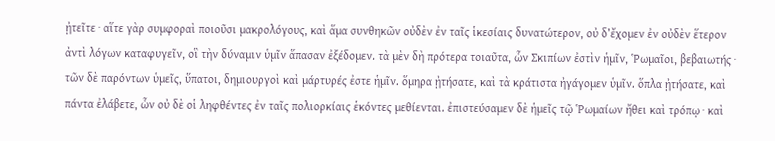ᾐτεῖτε · αἵτε γὰρ συμφοραὶ ποιοῦσι μακρολόγους, καὶ ἅμα συνθηκῶν οὐδὲν ἐν ταῖς ἱκεσίαις δυνατώτερον, οὐ δ’ἔχομεν ἐν οὐδὲν ἕτερον ἀντὶ λόγων καταφυγεῖν, οἳ τὴν δύναμιν ὑμῖν ἅπασαν ἐξέδομεν. τὰ μὲν δὴ πρότερα τοιαῦτα, ὧν Σκιπίων ἐστὶν ἡμῖν, Ῥωμαῖοι, βεβαιωτής · τῶν δὲ παρόντων ὑμεῖς, ὕπατοι, δημιουργοὶ καὶ μάρτυρές ἐστε ἡμῖν. ὅμηρα ᾐτήσατε, καὶ τὰ κράτιστα ἠγάγομεν ὑμῖν. ὅπλα ᾐτήσατε, καὶ πάντα ἐλάβετε, ὧν οὐ δὲ οἱ ληφθέντες ἐν ταῖς πολιορκίαις ἑκόντες μεθίενται. ἐπιστεύσαμεν δὲ ἡμεῖς τῷ Ῥωμαίων ἤθει καὶ τρόπῳ · καὶ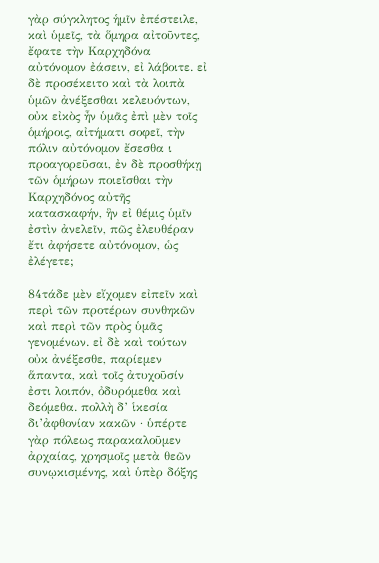γὰρ σύγκλητος ἡμῖν ἐπέστειλε, καὶ ὑμεῖς, τὰ ὅμηρα αἰτοῦντες, ἔφατε τὴν Καρχηδόνα αὐτόνομον ἐάσειν, εἰ λάβοιτε. εἰ δὲ προσέκειτο καὶ τὰ λοιπὰ ὑμῶν ἀνέξεσθαι κελευόντων, οὐκ εἰκὸς ἦν ὑμᾶς ἐπὶ μὲν τοῖς ὁμήροις, αἰτήματι σοφεῖ, τὴν πόλιν αὐτόνομον ἔσεσθα ι προαγορεῦσαι, ἐν δὲ προσθήκῃ τῶν ὁμήρων ποιεῖσθαι τὴν Καρχηδόνος αὐτῆς κατασκαφήν, ἣν εἰ θέμις ὑμῖν ἐστὶν ἀνελεῖν, πῶς ἐλευθέραν ἔτι ἀφήσετε αὐτόνομον, ὡς ἐλέγετε;

84τάδε μὲν εἴχομεν εἰπεῖν καὶ περὶ τῶν προτέρων συνθηκῶν καὶ περὶ τῶν πρὸς ὑμᾶς γενομένων. εἰ δὲ καὶ τούτων οὐκ ἀνέξεσθε, παρίεμεν ἅπαντα, καὶ τοῖς ἀτυχοῦσίν ἐστι λοιπόν, ὀδυρόμεθα καὶ δεόμεθα. πολλὴ δ’ ἱκεσία δι’ἀφθονίαν κακῶν · ὑπέρτε γὰρ πόλεως παρακαλοῦμεν ἀρχαίας, χρησμοῖς μετὰ θεῶν συνῳκισμένης, καὶ ὑπὲρ δόξης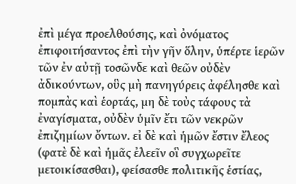ἐπὶ μέγα προελθούσης, καὶ ὀνόματος ἐπιφοιτήσαντος ἐπὶ τὴν γῆν ὅλην, ὑπέρτε ἱερῶν τῶν ἐν αὐτῇ τοσῶνδε καὶ θεῶν οὐδὲν ἀδικούντων, οὓς μὴ πανηγύρεις ἀφέλησθε καὶ πομπὰς καὶ ἑορτάς, μη δὲ τοὺς τάφους τὰ ἐναγίσματα, οὐδὲν ὑμῖν ἔτι τῶν νεκρῶν ἐπιζημίων ὄντων. εἰ δὲ καὶ ἡμῶν ἔστιν ἔλεος (φατὲ δὲ καὶ ἡμᾶς ἐλεεῖν οἳ συγχωρεῖτε μετοικίσασθαι), φείσασθε πολιτικῆς ἑστίας,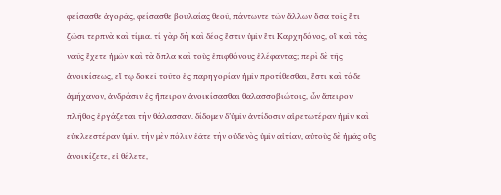φείσασθε ἀγορᾶς, φείσασθε βουλαίας θεοῦ, πάντωντε τῶν ἄλλων ὅσα τοῖς ἔτι ζῶσι τερπνὰ καὶ τίμια. τί γὰρ δὴ καὶ δέος ἔστιν ὑμῖν ἔτι Καρχηδόνος, οἳ καὶ τὰς ναῦς ἔχετε ἡμῶν καὶ τὰ ὅπλα καὶ τοὺς ἐπιφθόνους ἐλέφαντας; περὶ δὲ τῆς ἀνοικίσεως, εἴ τῳ δοκεῖ τοῦτο ἐς παρηγορίαν ἡμῖν προτίθεσθαι, ἔστι καὶ τόδε ἀμήχανον, ἀνδράσιν ἐς ἤπειρον ἀνοικίσασθαι θαλασσοβιώτοις, ὧν ἄπειρον πλῆθος ἐργάζεται τὴν θάλασσαν. δίδομεν δ’ὑμῖν ἀντίδοσιν αἱρετωτέραν ἡμῖν καὶ εὐκλεεστέραν ὑμῖν. τὴν μὲν πόλιν ἐᾶτε τὴν οὐδενὸς ὑμῖν αἰτίαν, αὐτοὺς δὲ ἡμᾶς οὓς ἀνοικίζετε, εἰ θέλετε,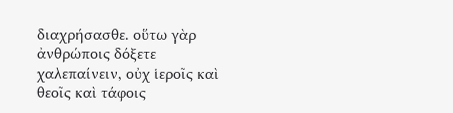διαχρήσασθε. οὕτω γὰρ ἀνθρώποις δόξετε χαλεπαίνειν, οὐχ ἱεροῖς καὶ θεοῖς καὶ τάφοις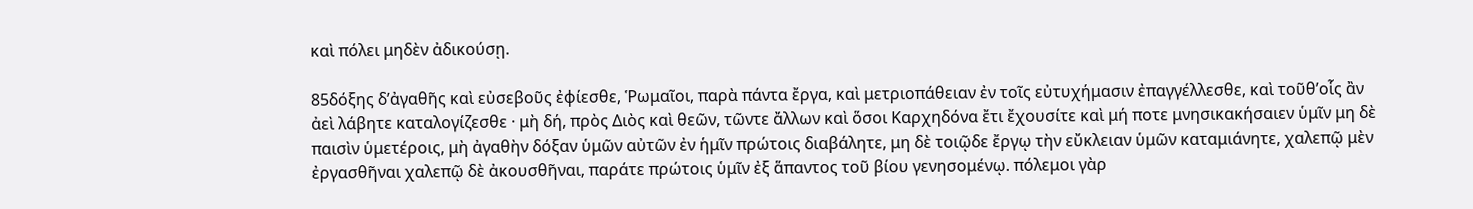καὶ πόλει μηδὲν ἀδικούσῃ.

85δόξης δ’ἀγαθῆς καὶ εὐσεβοῦς ἐφίεσθε, Ῥωμαῖοι, παρὰ πάντα ἔργα, καὶ μετριοπάθειαν ἐν τοῖς εὐτυχήμασιν ἐπαγγέλλεσθε, καὶ τοῦθ’οἷς ἂν ἀεὶ λάβητε καταλογίζεσθε · μὴ δή, πρὸς Διὸς καὶ θεῶν, τῶντε ἄλλων καὶ ὅσοι Καρχηδόνα ἔτι ἔχουσίτε καὶ μή ποτε μνησικακήσαιεν ὑμῖν μη δὲ παισὶν ὑμετέροις, μὴ ἀγαθὴν δόξαν ὑμῶν αὐτῶν ἐν ἡμῖν πρώτοις διαβάλητε, μη δὲ τοιῷδε ἔργῳ τὴν εὔκλειαν ὑμῶν καταμιάνητε, χαλεπῷ μὲν ἐργασθῆναι χαλεπῷ δὲ ἀκουσθῆναι, παράτε πρώτοις ὑμῖν ἐξ ἅπαντος τοῦ βίου γενησομένῳ. πόλεμοι γὰρ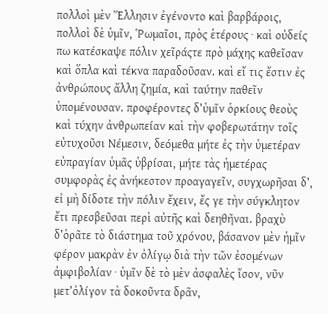πολλοὶ μὲν Ἕλλησιν ἐγένοντο καὶ βαρβάροις, πολλοὶ δὲ ὑμῖν, Ῥωμαῖοι, πρὸς ἑτέρους · καὶ οὐδείς πω κατέσκαψε πόλιν χεῖράςτε πρὸ μάχης καθεῖσαν καὶ ὅπλα καὶ τέκνα παραδοῦσαν. καὶ εἴ τις ἔστιν ἐς ἀνθρώπους ἄλλη ζημία, καὶ ταύτην παθεῖν ὑπομένουσαν. προφέροντες δ’ὑμῖν ὁρκίους θεοὺς καὶ τύχην ἀνθρωπείαν καὶ τὴν φοβερωτάτην τοῖς εὐτυχοῦσι Νέμεσιν, δεόμεθα μήτε ἐς τὴν ὑμετέραν εὐπραγίαν ὑμᾶς ὑβρίσαι, μήτε τὰς ἡμετέρας συμφορὰς ἐς ἀνήκεστον προαγαγεῖν, συγχωρῆσαι δ’, εἰ μὴ δίδοτε τὴν πόλιν ἔχειν, ἔς γε τὴν σύγκλητον ἔτι πρεσβεῦσαι περὶ αὐτῆς καὶ δεηθῆναι. βραχὺ δ’ὁρᾶτε τὸ διάστημα τοῦ χρόνου, βάσανον μὲν ἡμῖν φέρον μακρὰν ἐν ὀλίγῳ διὰ τὴν τῶν ἐσομένων ἀμφιβολίαν · ὑμῖν δὲ τὸ μὲν ἀσφαλὲς ἴσον, νῦν μετ’ὀλίγον τὰ δοκοῦντα δρᾶν,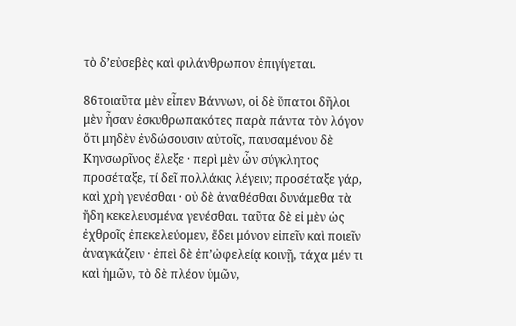τὸ δ’εὐσεβὲς καὶ φιλάνθρωπον ἐπιγίγεται.

86τοιαῦτα μὲν εἶπεν Βάννων, οἱ δὲ ὕπατοι δῆλοι μὲν ἦσαν ἐσκυθρωπακότες παρὰ πάντα τὸν λόγον ὅτι μηδὲν ἐνδώσουσιν αὐτοῖς, παυσαμένου δὲ Κηνσωρῖνος ἔλεξε · περὶ μὲν ὧν σύγκλητος προσέταξε, τί δεῖ πολλάκις λέγειν; προσέταξε γάρ, καὶ χρὴ γενέσθαι · οὐ δὲ ἀναθέσθαι δυνάμεθα τὰ ἤδη κεκελευσμένα γενέσθαι. ταῦτα δὲ εἰ μὲν ὡς ἐχθροῖς ἐπεκελεύομεν, ἔδει μόνον εἰπεῖν καὶ ποιεῖν ἀναγκάζειν · ἐπεὶ δὲ ἐπ’ὠφελείᾳ κοινῇ, τάχα μέν τι καὶ ἡμῶν, τὸ δὲ πλέον ὑμῶν,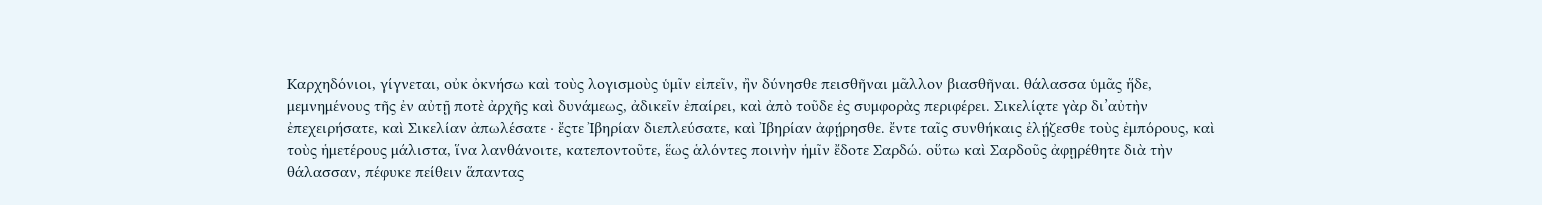Καρχηδόνιοι, γίγνεται, οὐκ ὀκνήσω καὶ τοὺς λογισμοὺς ὑμῖν εἰπεῖν, ἢν δύνησθε πεισθῆναι μᾶλλον βιασθῆναι. θάλασσα ὑμᾶς ἥδε, μεμνημένους τῆς ἐν αὐτῇ ποτὲ ἀρχῆς καὶ δυνάμεως, ἀδικεῖν ἐπαίρει, καὶ ἀπὸ τοῦδε ἐς συμφορὰς περιφέρει. Σικελίᾳτε γὰρ δι’αὐτὴν ἐπεχειρήσατε, καὶ Σικελίαν ἀπωλέσατε · ἔςτε Ἰβηρίαν διεπλεύσατε, καὶ Ἰβηρίαν ἀφῄρησθε. ἔντε ταῖς συνθήκαις ἐλῄζεσθε τοὺς ἐμπόρους, καὶ τοὺς ἡμετέρους μάλιστα, ἵνα λανθάνοιτε, κατεποντοῦτε, ἕως ἁλόντες ποινὴν ἡμῖν ἔδοτε Σαρδώ. οὕτω καὶ Σαρδοῦς ἀφῃρέθητε διὰ τὴν θάλασσαν, πέφυκε πείθειν ἅπαντας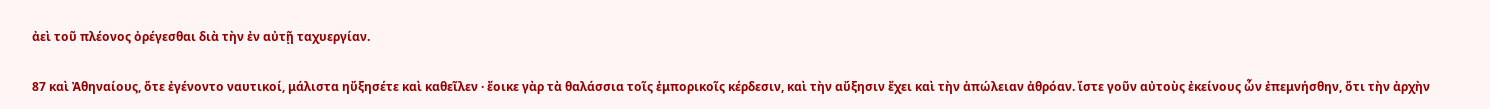ἀεὶ τοῦ πλέονος ὀρέγεσθαι διὰ τὴν ἐν αὐτῇ ταχυεργίαν.

87 καὶ Ἀθηναίους, ὅτε ἐγένοντο ναυτικοί, μάλιστα ηὔξησέτε καὶ καθεῖλεν · ἔοικε γὰρ τὰ θαλάσσια τοῖς ἐμπορικοῖς κέρδεσιν, καὶ τὴν αὔξησιν ἔχει καὶ τὴν ἀπώλειαν ἀθρόαν. ἴστε γοῦν αὐτοὺς ἐκείνους ὧν ἐπεμνήσθην, ὅτι τὴν ἀρχὴν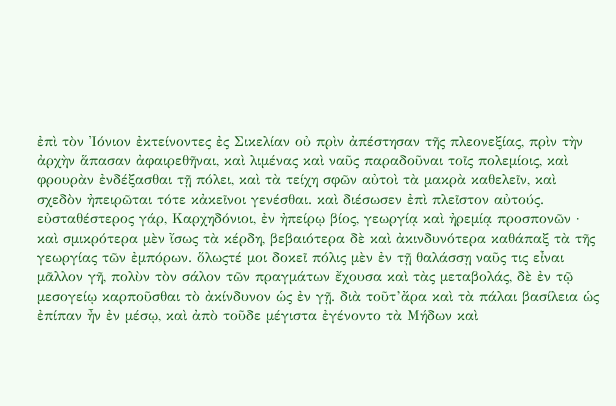ἐπὶ τὸν Ἰόνιον ἐκτείνοντες ἐς Σικελίαν οὐ πρὶν ἀπέστησαν τῆς πλεονεξίας, πρὶν τὴν ἀρχὴν ἅπασαν ἀφαιρεθῆναι, καὶ λιμένας καὶ ναῦς παραδοῦναι τοῖς πολεμίοις, καὶ φρουρὰν ἐνδέξασθαι τῇ πόλει, καὶ τὰ τείχη σφῶν αὐτοὶ τὰ μακρὰ καθελεῖν, καὶ σχεδὸν ἠπειρῶται τότε κἀκεῖνοι γενέσθαι. καὶ διέσωσεν ἐπὶ πλεῖστον αὐτούς. εὐσταθέστερος γάρ, Καρχηδόνιοι, ἐν ἠπείρῳ βίος, γεωργίᾳ καὶ ἠρεμίᾳ προσπονῶν · καὶ σμικρότερα μὲν ἴσως τὰ κέρδη, βεβαιότερα δὲ καὶ ἀκινδυνότερα καθάπαξ τὰ τῆς γεωργίας τῶν ἐμπόρων. ὅλωςτέ μοι δοκεῖ πόλις μὲν ἐν τῇ θαλάσσῃ ναῦς τις εἶναι μᾶλλον γῆ, πολὺν τὸν σάλον τῶν πραγμάτων ἔχουσα καὶ τὰς μεταβολάς, δὲ ἐν τῷ μεσογείῳ καρποῦσθαι τὸ ἀκίνδυνον ὡς ἐν γῇ. διὰ τοῦτ’ἄρα καὶ τὰ πάλαι βασίλεια ὡς ἐπίπαν ἦν ἐν μέσῳ, καὶ ἀπὸ τοῦδε μέγιστα ἐγένοντο τὰ Μήδων καὶ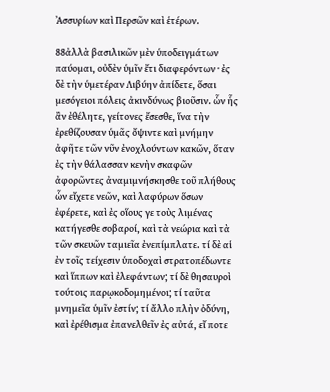Ἀσσυρίων καὶ Περσῶν καὶ ἑτέρων.

88ἀλλὰ βασιλικῶν μὲν ὑποδειγμάτων παύομαι, οὐδὲν ὑμῖν ἔτι διαφερόντων · ἐς δὲ τὴν ὑμετέραν Λιβύην ἀπίδετε, ὅσαι μεσόγειοι πόλεις ἀκινδύνως βιοῦσιν. ὧν ἧς ἂν ἐθέλητε, γείτονες ἔσεσθε, ἵνα τὴν ἐρεθίζουσαν ὑμᾶς ὄψιντε καὶ μνήμην ἀφῆτε τῶν νῦν ἐνοχλούντων κακῶν, ὅταν ἐς τὴν θάλασσαν κενὴν σκαφῶν ἀφορῶντες ἀναμιμνήσκησθε τοῦ πλήθους ὧν εἴχετε νεῶν, καὶ λαφύρων ὅσων ἐφέρετε, καὶ ἐς οἵους γε τοὺς λιμένας κατήγεσθε σοβαροί, καὶ τὰ νεώρια καὶ τὰ τῶν σκευῶν ταμιεῖα ἐνεπίμπλατε. τί δὲ αἱ ἐν τοῖς τείχεσιν ὑποδοχαὶ στρατοπέδωντε καὶ ἵππων καὶ ἐλεφάντων; τί δὲ θησαυροὶ τούτοις παρῳκοδομημένοι; τί ταῦτα μνημεῖα ὑμῖν ἐστίν; τί ἄλλο πλὴν ὀδύνη, καὶ ἐρέθισμα ἐπανελθεῖν ἐς αὐτά, εἴ ποτε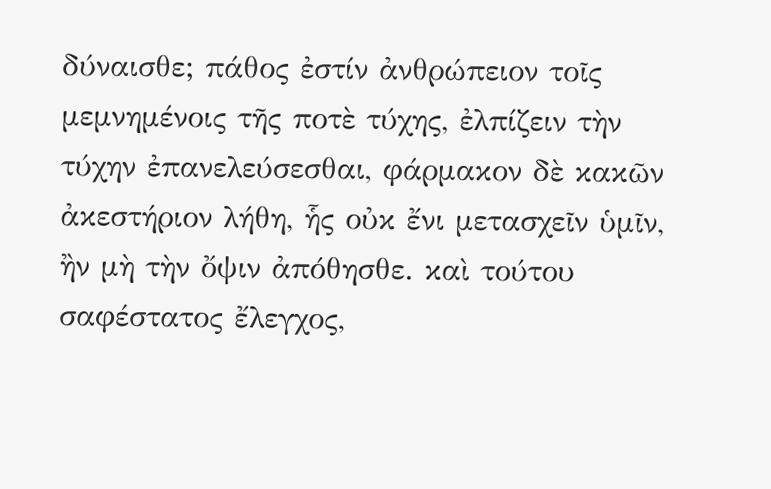δύναισθε; πάθος ἐστίν ἀνθρώπειον τοῖς μεμνημένοις τῆς ποτὲ τύχης, ἐλπίζειν τὴν τύχην ἐπανελεύσεσθαι, φάρμακον δὲ κακῶν ἀκεστήριον λήθη, ἧς οὐκ ἔνι μετασχεῖν ὑμῖν, ἢν μὴ τὴν ὄψιν ἀπόθησθε. καὶ τούτου σαφέστατος ἔλεγχος,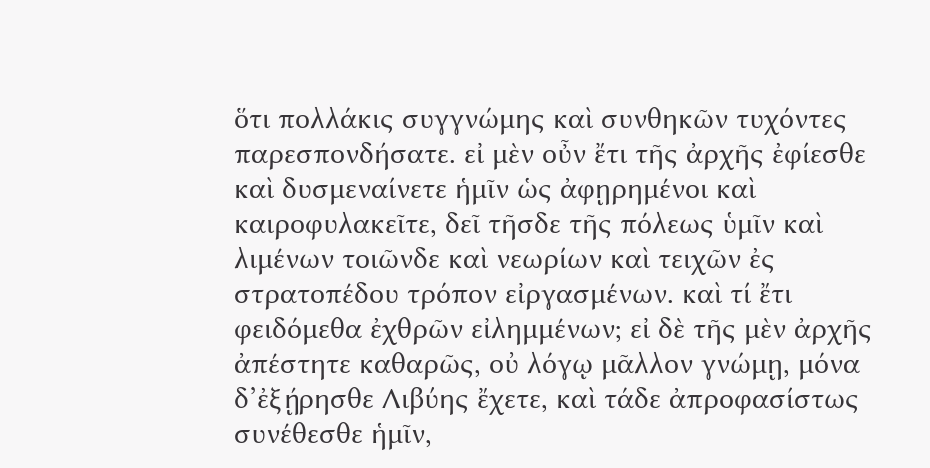ὅτι πολλάκις συγγνώμης καὶ συνθηκῶν τυχόντες παρεσπονδήσατε. εἰ μὲν οὖν ἔτι τῆς ἀρχῆς ἐφίεσθε καὶ δυσμεναίνετε ἡμῖν ὡς ἀφῃρημένοι καὶ καιροφυλακεῖτε, δεῖ τῆσδε τῆς πόλεως ὑμῖν καὶ λιμένων τοιῶνδε καὶ νεωρίων καὶ τειχῶν ἐς στρατοπέδου τρόπον εἰργασμένων. καὶ τί ἔτι φειδόμεθα ἐχθρῶν εἰλημμένων; εἰ δὲ τῆς μὲν ἀρχῆς ἀπέστητε καθαρῶς, οὐ λόγῳ μᾶλλον γνώμῃ, μόνα δ’ἐξῄρησθε Λιβύης ἔχετε, καὶ τάδε ἀπροφασίστως συνέθεσθε ἡμῖν,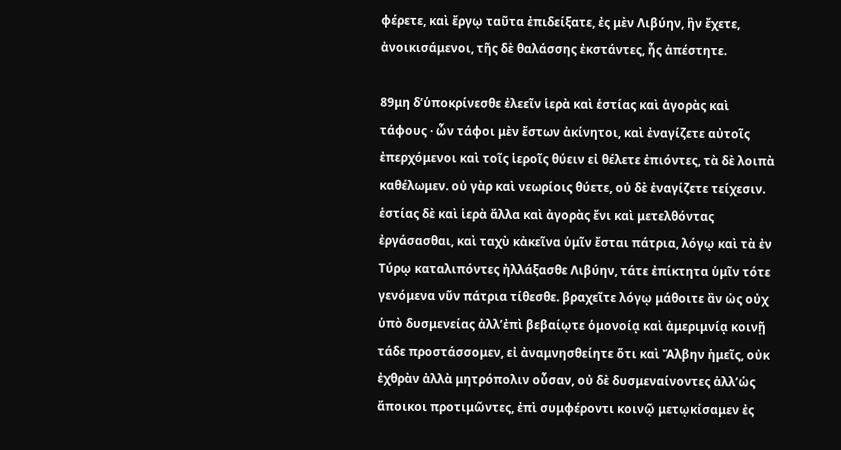φέρετε, καὶ ἔργῳ ταῦτα ἐπιδείξατε, ἐς μὲν Λιβύην, ἣν ἔχετε, ἀνοικισάμενοι, τῆς δὲ θαλάσσης ἐκστάντες, ἧς ἀπέστητε.

89μη δ’ὑποκρίνεσθε ἐλεεῖν ἱερὰ καὶ ἑστίας καὶ ἀγορὰς καὶ τάφους · ὧν τάφοι μὲν ἔστων ἀκίνητοι, καὶ ἐναγίζετε αὐτοῖς ἐπερχόμενοι καὶ τοῖς ἱεροῖς θύειν εἰ θέλετε ἐπιόντες, τὰ δὲ λοιπὰ καθέλωμεν. οὐ γὰρ καὶ νεωρίοις θύετε, οὐ δὲ ἐναγίζετε τείχεσιν. ἑστίας δὲ καὶ ἱερὰ ἄλλα καὶ ἀγορὰς ἔνι καὶ μετελθόντας ἐργάσασθαι, καὶ ταχὺ κἀκεῖνα ὑμῖν ἔσται πάτρια, λόγῳ καὶ τὰ ἐν Τύρῳ καταλιπόντες ἠλλάξασθε Λιβύην, τάτε ἐπίκτητα ὑμῖν τότε γενόμενα νῦν πάτρια τίθεσθε. βραχεῖτε λόγῳ μάθοιτε ἂν ὡς οὐχ ὑπὸ δυσμενείας ἀλλ’ἐπὶ βεβαίῳτε ὁμονοίᾳ καὶ ἀμεριμνίᾳ κοινῇ τάδε προστάσσομεν, εἰ ἀναμνησθείητε ὅτι καὶ Ἄλβην ἡμεῖς, οὐκ ἐχθρὰν ἀλλὰ μητρόπολιν οὖσαν, οὐ δὲ δυσμεναίνοντες ἀλλ’ὡς ἄποικοι προτιμῶντες, ἐπὶ συμφέροντι κοινῷ μετῳκίσαμεν ἐς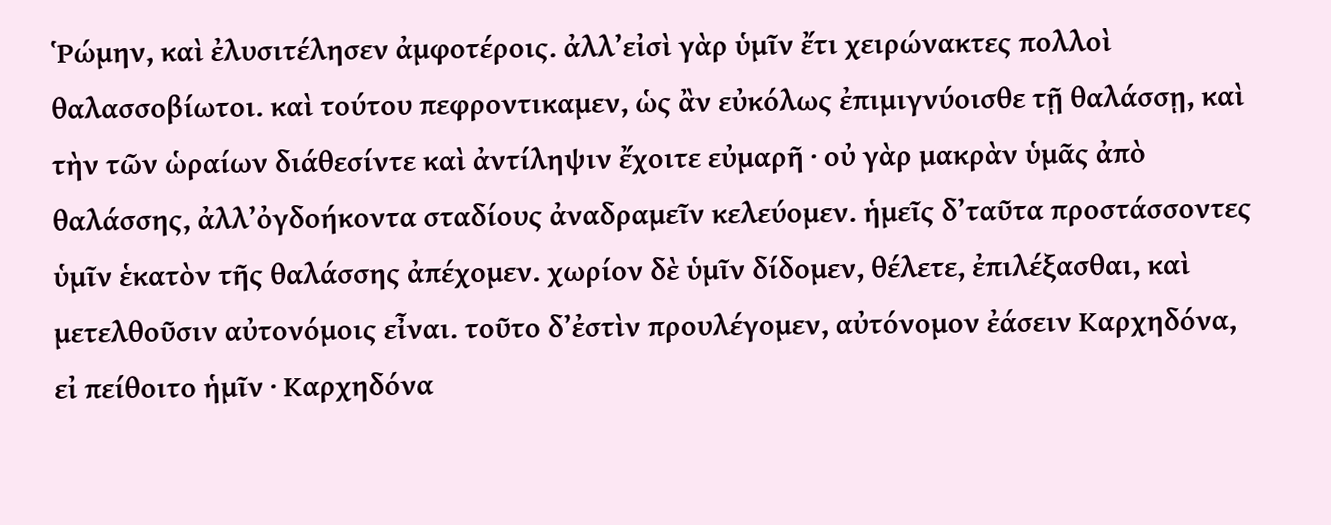Ῥώμην, καὶ ἐλυσιτέλησεν ἀμφοτέροις. ἀλλ’εἰσὶ γὰρ ὑμῖν ἔτι χειρώνακτες πολλοὶ θαλασσοβίωτοι. καὶ τούτου πεφροντικαμεν, ὡς ἂν εὐκόλως ἐπιμιγνύοισθε τῇ θαλάσσῃ, καὶ τὴν τῶν ὡραίων διάθεσίντε καὶ ἀντίληψιν ἔχοιτε εὐμαρῆ · οὐ γὰρ μακρὰν ὑμᾶς ἀπὸ θαλάσσης, ἀλλ’ὀγδοήκοντα σταδίους ἀναδραμεῖν κελεύομεν. ἡμεῖς δ’ταῦτα προστάσσοντες ὑμῖν ἑκατὸν τῆς θαλάσσης ἀπέχομεν. χωρίον δὲ ὑμῖν δίδομεν, θέλετε, ἐπιλέξασθαι, καὶ μετελθοῦσιν αὐτονόμοις εἶναι. τοῦτο δ’ἐστὶν προυλέγομεν, αὐτόνομον ἐάσειν Καρχηδόνα, εἰ πείθοιτο ἡμῖν · Καρχηδόνα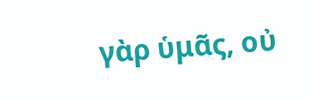γὰρ ὑμᾶς, οὐ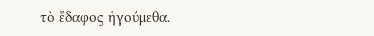τὸ ἔδαφος ἡγούμεθα.